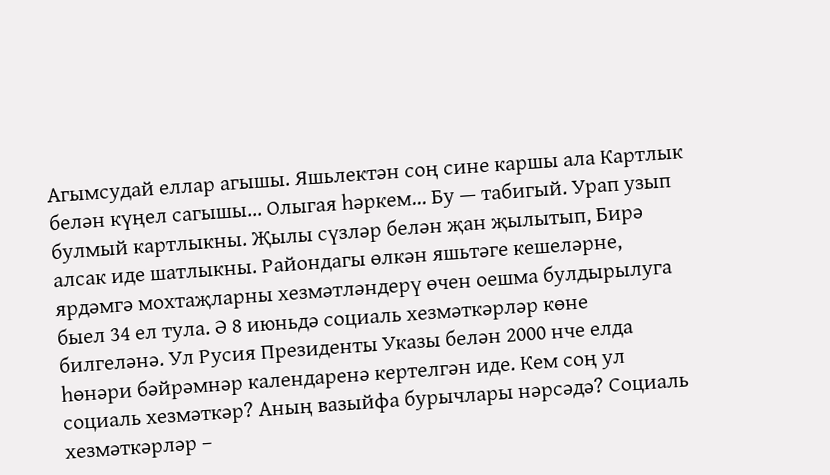Агымсудай еллар агышы. Яшьлектән соң сине каршы ала Картлык белән күңел сагышы... Олыгая һәркем... Бу — табигый. Урап узып булмый картлыкны. Җылы сүзләр белән җан җылытып, Бирә алсак иде шатлыкны. Райондагы өлкән яшьтәге кешеләрне, ярдәмгә мохтаҗларны хезмәтләндерү өчен оешма булдырылуга быел 34 ел тула. Ә 8 июньдә социаль хезмәткәрләр көне билгеләнә. Ул Русия Президенты Указы белән 2000 нче елда һөнәри бәйрәмнәр календаренә кертелгән иде. Кем соң ул социаль хезмәткәр? Аның вазыйфа бурычлары нәрсәдә? Социаль хезмәткәрләр –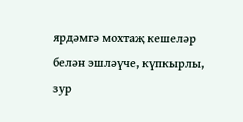ярдәмгә мохтаҗ кешеләр белән эшләүче, күпкырлы, зур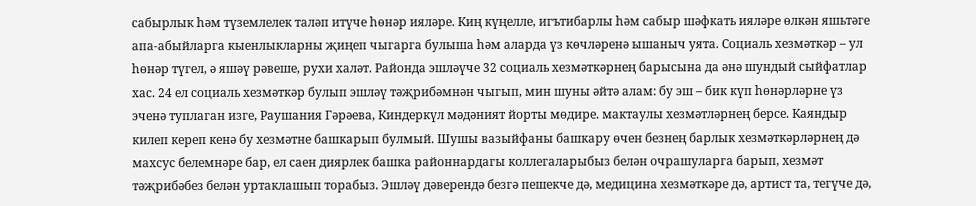сабырлык һәм түземлелек таләп итүче һөнәр ияләре. Киң күңелле, игътибарлы һәм сабыр шәфкать ияләре өлкән яшьтәге апа-абыйларга кыенлыкларны җиңеп чыгарга булыша һәм аларда үз көчләренә ышаныч уята. Социаль хезмәткәр – ул һөнәр түгел, ә яшәү рәвеше, рухи халәт. Районда эшләүче 32 социаль хезмәткәрнең барысына да әнә шундый сыйфатлар хас. 24 ел социаль хезмәткәр булып эшләү тәҗрибәмнән чыгып, мин шуны әйтә алам: бу эш – бик күп һөнәрләрне үз эченә туплаган изге, Раушания Гәрәева, Киндеркүл мәдәният йорты мөдире. мактаулы хезмәтләрнең берсе. Каяндыр килеп кереп кенә бу хезмәтне башкарып булмый. Шушы вазыйфаны башкару өчен безнең барлык хезмәткәрләрнең дә махсус белемнәре бар, ел саен диярлек башка районнардагы коллегаларыбыз белән очрашуларга барып, хезмәт тәҗрибәбез белән уртаклашып торабыз. Эшләү дәверендә безгә пешекче дә, медицина хезмәткәре дә, артист та, тегүче дә,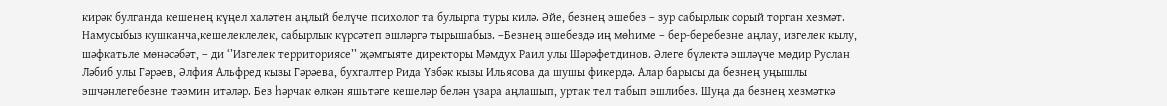кирәк булганда кешенең күңел халәтен аңлый белүче психолог та булырга туры килә. Әйе, безнең эшебез – зур сабырлык сорый торган хезмәт. Намусыбыз кушканча,кешелеклелек, сабырлык күрсәтеп эшләргә тырышабыз. –Безнең эшебездә иң мөһиме – бер-беребезне аңлау, изгелек кылу, шәфкатьле мөнәсәбәт, – ди ‘’Изгелек территориясе’’ җәмгыяте директоры Мәмдух Раил улы Шәрәфетдинов. Әлеге бүлектә эшләүче мөдир Руслан Ләбиб улы Гәрәев, Әлфия Альфред кызы Гәрәева, бухгалтер Рида Үзбәк кызы Ильясова да шушы фикердә. Алар барысы да безнең уңышлы эшчәнлегебезне тәэмин итәләр. Без һәрчак өлкән яшьтәге кешеләр белән үзара аңлашып, уртак тел табып эшлибез. Шуңа да безнең хезмәткә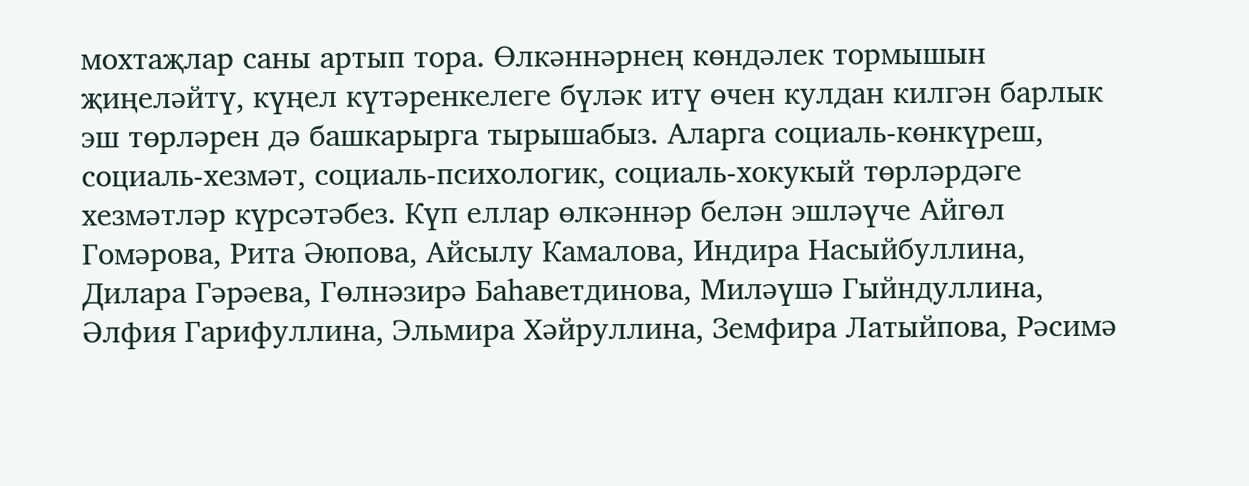мохтаҗлар саны артып тора. Өлкәннәрнең көндәлек тормышын җиңеләйтү, күңел күтәренкелеге бүләк итү өчен кулдан килгән барлык эш төрләрен дә башкарырга тырышабыз. Аларга социаль-көнкүреш, социаль-хезмәт, социаль-психологик, социаль-хокукый төрләрдәге хезмәтләр күрсәтәбез. Күп еллар өлкәннәр белән эшләүче Айгөл Гомәрова, Рита Әюпова, Айсылу Камалова, Индира Насыйбуллина, Дилара Гәрәева, Гөлнәзирә Баһаветдинова, Миләүшә Гыйндуллина, Әлфия Гарифуллина, Эльмира Хәйруллина, Земфира Латыйпова, Рәсимә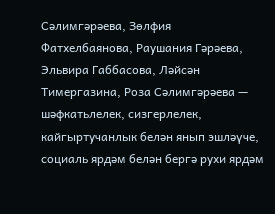Сәлимгәрәева, Зөлфия Фатхелбаянова, Раушания Гәрәева, Эльвира Габбасова, Ләйсән Тимергазина, Роза Сәлимгәрәева — шәфкатьлелек, сизгерлелек, кайгыртучанлык белән янып эшләүче, социаль ярдәм белән бергә рухи ярдәм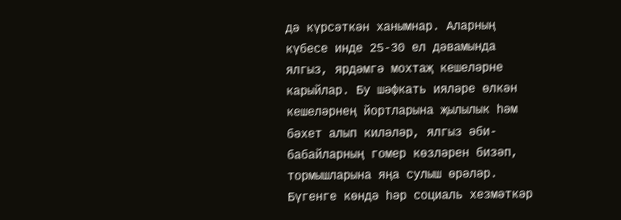дә күрсәткән ханымнар. Аларның күбесе инде 25-30 ел дәвамында ялгыз, ярдәмгә мохтаҗ кешеләрне карыйлар. Бу шәфкать ияләре өлкән кешеләрнең йортларына җылылык һәм бәхет алып киләләр, ялгыз әби-бабайларның гомер көзләрен бизәп, тормышларына яңа сулыш өрәләр. Бүгенге көндә һәр социаль хезмәткәр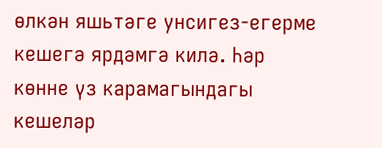өлкән яшьтәге унсигез-егерме кешегә ярдәмгә килә. Һәр көнне үз карамагындагы кешеләр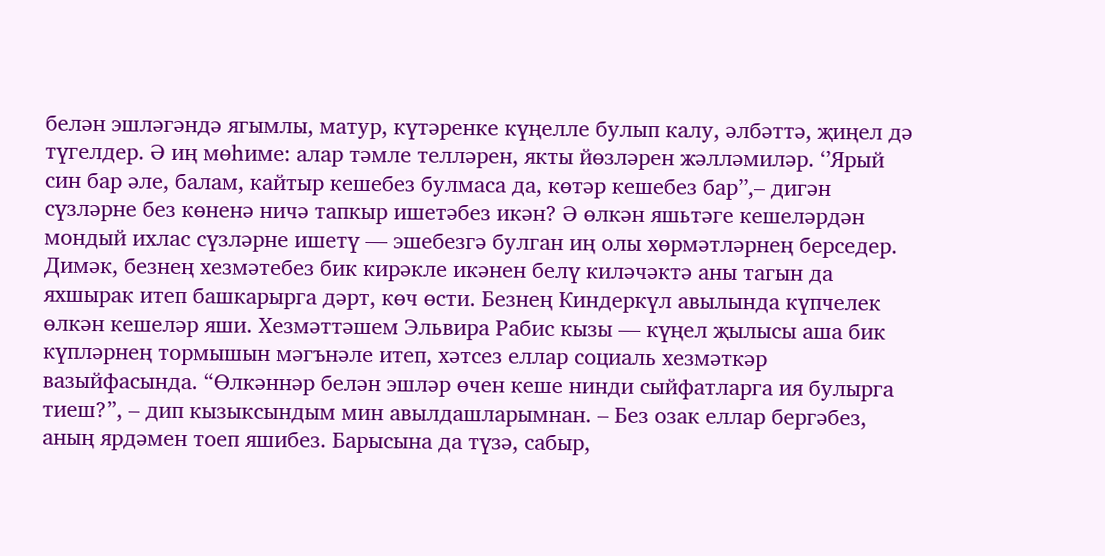белән эшләгәндә ягымлы, матур, күтәренке күңелле булып калу, әлбәттә, җиңел дә түгелдер. Ә иң мөһиме: алар тәмле телләрен, якты йөзләрен жәлләмиләр. ‘’Ярый син бар әле, балам, кайтыр кешебез булмаса да, көтәр кешебез бар’’,– дигән сүзләрне без көненә ничә тапкыр ишетәбез икән? Ә өлкән яшьтәге кешеләрдән мондый ихлас сүзләрне ишетү — эшебезгә булган иң олы хөрмәтләрнең берседер. Димәк, безнең хезмәтебез бик кирәкле икәнен белү киләчәктә аны тагын да яхшырак итеп башкарырга дәрт, көч өсти. Безнең Киндеркүл авылында күпчелек өлкән кешеләр яши. Хезмәттәшем Эльвира Рабис кызы — күңел җылысы аша бик күпләрнең тормышын мәгънәле итеп, хәтсез еллар социаль хезмәткәр вазыйфасында. “Өлкәннәр белән эшләр өчен кеше нинди сыйфатларга ия булырга тиеш?”, – дип кызыксындым мин авылдашларымнан. – Без озак еллар бергәбез, аның ярдәмен тоеп яшибез. Барысына да түзә, сабыр,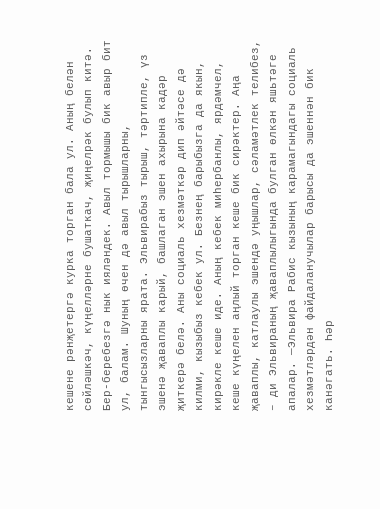кешене рәнҗетергә курка торган бала ул. Аның белән сөйләшкәч, күңелләрне бушаткач, җиңелрәк булып китә. Бер-беребезгә нык ияләндек. Авыл тормышы бик авыр бит ул, балам. Шуның өчен дә авыл тырышларны, тынгысызларны ярата. Эльвирабыз тырыш, тәртипле, үз эшенә җаваплы карый, башлаган эшен ахырына кадәр җиткерә белә. Аны социаль хезмәткәр дип әйтәсе дә килми, кызыбыз кебек ул. Безнең барыбызга да якын, кирәкле кеше иде. Аның кебек миһербанлы, ярдәмчел, кеше күңелен аңлый торган кеше бик сирәктер. Аңа җаваплы, катлаулы эшендә уңышлар, сәламәтлек телибез, – ди Эльвираның җаваплылыгында булган өлкән яшьтәге апалар. —Эльвира Рабис кызының карамагындагы социаль хезмәтләрдән файдаланучылар барысы да эшеннән бик канәгать. Һәр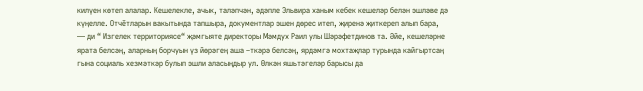килүен көтеп алалар. Кешелекле, ачык, таләпчән, әдәпле Эльвира ханым кебек кешеләр белән эшләве дә күңелле. Отчётларын вакытында тапшыра, документлар эшен дөрес итеп, җиренә җиткереп алып бара, — ди “ Изгелек территориясе“ җәмгыяте директоры Мәмдух Раил улы Шәрәфетдинов та. Әйе, кешеләрне ярата белсәң, аларның борчуын үз йөрәгең аша –ткәрә белсәң, ярдәмгә мохтаҗлар турында кайгыртсаң гына социаль хезмәткәр булып эшли аласыңдыр ул. Өлкән яшьтәгеләр барысы да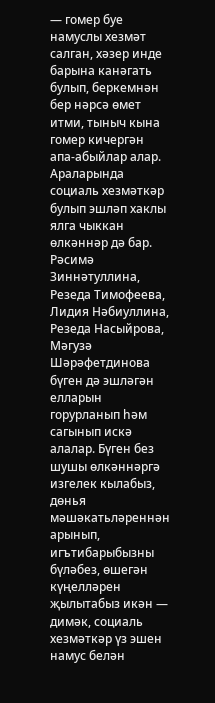— гомер буе намуслы хезмәт салган, хәзер инде барына канәгать булып, беркемнән бер нәрсә өмет итми, тыныч кына гомер кичергән апа-абыйлар алар. Араларында социаль хезмәткәр булып эшләп хаклы ялга чыккан өлкәннәр дә бар. Рәсимә Зиннәтуллина, Резеда Тимофеева, Лидия Нәбиуллина, Резеда Насыйрова, Мәгузә Шәрәфетдинова бүген дә эшләгән елларын горурланып һәм сагынып искә алалар. Бүген без шушы өлкәннәргә изгелек кылабыз, дөнья мәшәкатьләреннән арынып, игътибарыбызны бүләбез, өшегән күңелләрен җылытабыз икән — димәк, социаль хезмәткәр үз эшен намус белән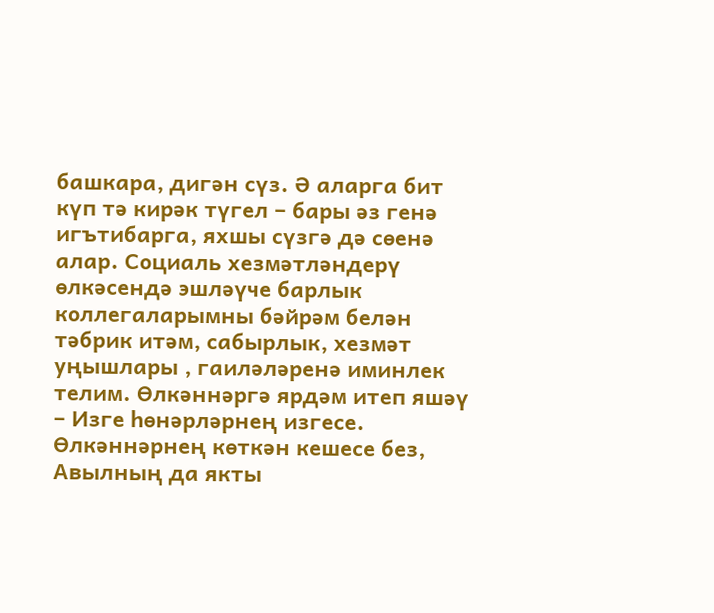башкара, дигән cүз. Ә аларга бит күп тә кирәк түгел – бары әз генә игътибарга, яхшы сүзгә дә сөенә алар. Социаль хезмәтләндерү өлкәсендә эшләүче барлык коллегаларымны бәйрәм белән тәбрик итәм, сабырлык, хезмәт уңышлары , гаиләләренә иминлек телим. Өлкәннәргә ярдәм итеп яшәү – Изге һөнәрләрнең изгесе. Өлкәннәрнең көткән кешесе без, Авылның да якты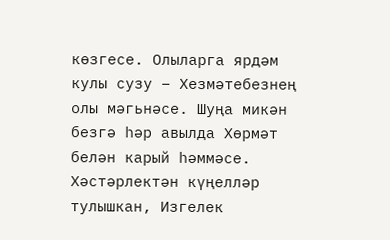көзгесе. Олыларга ярдәм кулы сузу – Хезмәтебезнең олы мәгьнәсе. Шуңа микән безгә һәр авылда Хөрмәт белән карый һәммәсе. Хәстәрлектән күңелләр тулышкан, Изгелек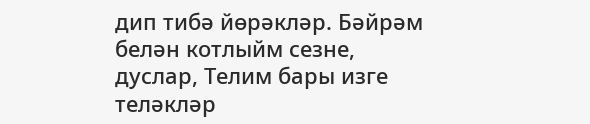дип тибә йөрәкләр. Бәйрәм белән котлыйм сезне, дуслар, Телим бары изге теләкләр